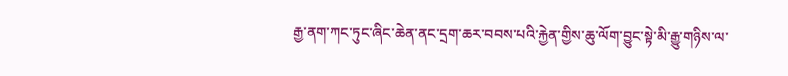རྒྱ་ནག་ཀང་ཏུང་ཞིང་ཆེན་ནང་དྲག་ཆར་བབས་པའི་རྐྱེན་གྱིས་ཆུ་ལོག་བྱུང་སྟེ་མི་རྒྱུ་གཉིས་ལ་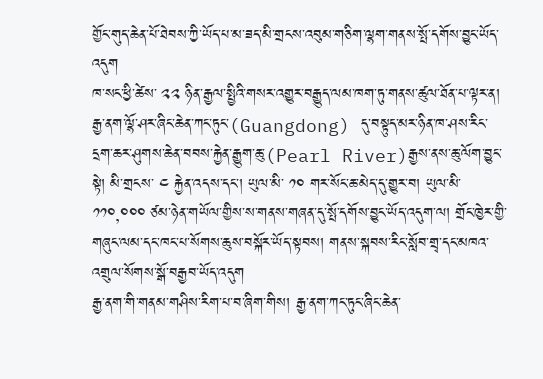གྱོང་གུད་ཆེན་པོ་ཐེབས་ཀྱི་ཡོད་པ་མ་ཟད་མི་གྲངས་འབུམ་གཅིག་ལྷག་གནས་སྤོ་དགོས་བྱུང་ཡོད་འདུག
ཁ་སང་ཕྱི་ཚེས་ ༢༢ ཉིན་རྒྱལ་སྤྱིའི་གསར་འགྱུར་བརྒྱུད་ལམ་ཁག་ཏུ་གནས་ཚུལ་ཐོན་པ་ལྟར་ན། རྒྱ་ནག་ལྷོ་ཤར་ཞིང་ཆེན་ཀང་ཏུང་(Guangdong) དུ་བསྟུད་མར་ཉིན་ཁ་ཤས་རིང་དྲག་ཆར་ཤུགས་ཆེན་བབས་རྐྱེན་རྒྱུག་ཆུ་(Pearl River)རྒྱས་ནས་ཆུ་ལོག་བྱུང་སྟེ། མི་གྲངས་ ༤ རྐྱེན་འདས་དང་། ཡུལ་མི་ ༡༠ གར་སོང་ཆ་མེད་དུ་གྱུར་བ། ཡུལ་མི་ ༡༡༠,༠༠༠ ཙམ་ཉེན་གཡོལ་གྱིས་ས་གནས་གཞན་དུ་སྤོ་དགོས་བྱུང་ཡོད་འདུག་ལ། གྲོང་ཁྱེར་གྱི་གཞུང་ལམ་དང་ཁང་པ་སོགས་ཆུས་བསྐོར་ཡོད་སྟབས། གནས་སྐབས་རིང་སློབ་གྲྭ་དང་མཁའ་འགྲུལ་སོགས་སྒོ་བརྒྱབ་ཡོད་འདུག
རྒྱ་ནག་གི་གནམ་གཤིས་རིག་པ་བ་ཞིག་གིས། རྒྱ་ནག་ཀང་ཏུང་ཞིང་ཆེན་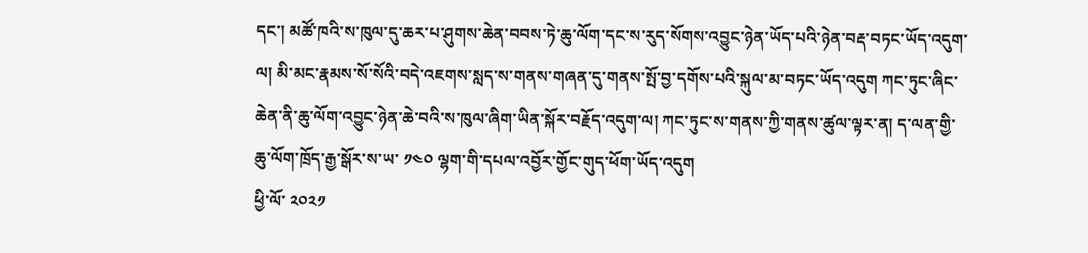དང་། མཚོ་ཁའི་ས་ཁུལ་དུ་ཆར་པ་ཤུགས་ཆེན་བབས་ཏེ་ཆུ་ལོག་དང་ས་རུད་སོགས་འབྱུང་ཉེན་ཡོད་པའི་ཉེན་བརྡ་བཏང་ཡོད་འདུག་ལ། མི་མང་རྣམས་སོ་སོའི་བདེ་འཇགས་སླད་ས་གནས་གཞན་དུ་གནས་སྤོ་བྱ་དགོས་པའི་སྐུལ་མ་བཏང་ཡོད་འདུག ཀང་ཏུང་ཞིང་ཆེན་ནི་ཆུ་ལོག་འབྱུང་ཉེན་ཆེ་བའི་ས་ཁུལ་ཞིག་ཡིན་སྐོར་བརྗོད་འདུག་ལ། ཀང་ཏུང་ས་གནས་ཀྱི་གནས་ཚུལ་ལྟར་ན། ད་ལན་གྱི་ཆུ་ལོག་ཁྲོད་རྒྱ་སྒོར་ས་ཡ་ ༡༤༠ ལྷག་གི་དཔལ་འབྱོར་གྱོང་གུད་ཕོག་ཡོད་འདུག
ཕྱི་ལོ་ ༢༠༢༡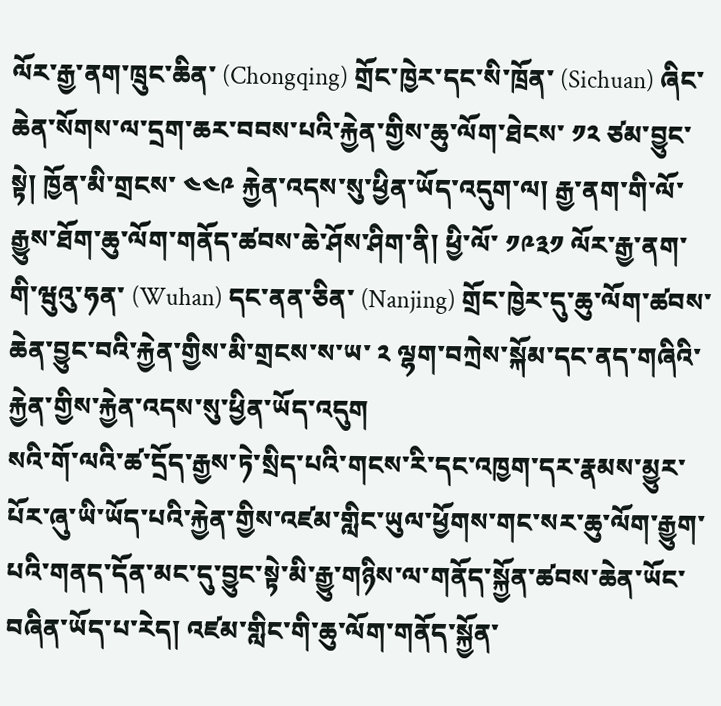ལོར་རྒྱ་ནག་ཁྲུང་ཆིན་ (Chongqing) གྲོང་ཁྱེར་དང་སི་ཁྲོན་ (Sichuan) ཞིང་ཆེན་སོགས་ལ་དྲག་ཆར་བབས་པའི་རྐྱེན་གྱིས་ཆུ་ལོག་ཐེངས་ ༡༢ ཙམ་བྱུང་སྟེ། ཁྱོན་མི་གྲངས་ ༤༤༩ རྐྱེན་འདས་སུ་ཕྱིན་ཡོད་འདུག་ལ། རྒྱ་ནག་གི་ལོ་རྒྱུས་ཐོག་ཆུ་ལོག་གནོད་ཚབས་ཆེ་ཤོས་ཤིག་ནི། ཕྱི་ལོ་ ༡༩༣༡ ལོར་རྒྱ་ནག་གི་ཝུའུ་ཧན་ (Wuhan) དང་ནན་ཅིན་ (Nanjing) གྲོང་ཁྱེར་དུ་ཆུ་ལོག་ཚབས་ཆེན་བྱུང་བའི་རྐྱེན་གྱིས་མི་གྲངས་ས་ཡ་ ༢ ལྷག་བཀྲེས་སྐོམ་དང་ནད་གཞིའི་རྐྱེན་གྱིས་རྐྱེན་འདས་སུ་ཕྱིན་ཡོད་འདུག
སའི་གོ་ལའི་ཚ་དྲོད་རྒྱས་ཏེ་སྲིད་པའི་གངས་རི་དང་འཁྱག་དར་རྣམས་མྱུར་པོར་ཞུ་ཡི་ཡོད་པའི་རྐྱེན་གྱིས་འཛམ་གླིང་ཡུལ་ཕྱོགས་གང་སར་ཆུ་ལོག་རྒྱུག་པའི་གནད་དོན་མང་དུ་བྱུང་སྟེ་མི་རྒྱུ་གཉིས་ལ་གནོད་སྐྱོན་ཚབས་ཆེན་ཡོང་བཞིན་ཡོད་པ་རེད། འཛམ་གླིང་གི་ཆུ་ལོག་གནོད་སྐྱོན་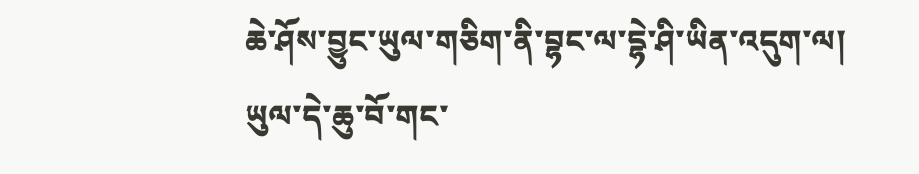ཆེ་ཤོས་བྱུང་ཡུལ་གཅིག་ནི་བྷང་ལ་དྷེ་ཤི་ཡིན་འདུག་ལ། ཡུལ་དེ་ཆུ་བོ་གང་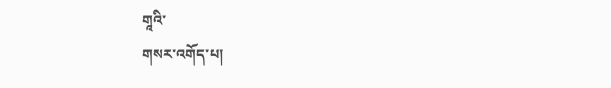གཱའི་
གསར་འགོད་པ།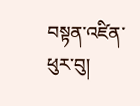བསྟན་འཛིན་ཕུར་བུ།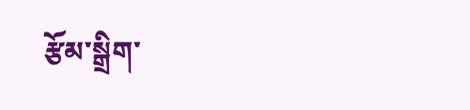རྩོམ་སྒྲིག་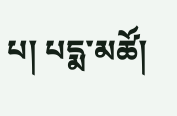པ། པདྨ་མཚོ།